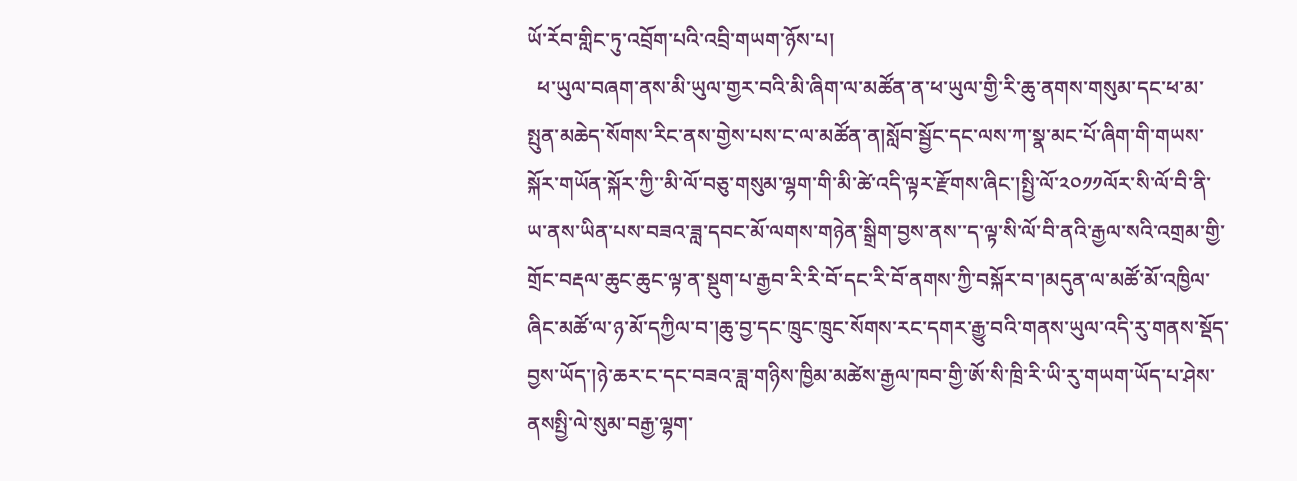ཡོ་རོབ་གླིང་ཏུ་འབྲོག་པའི་འབྲི་གཡག་ཉོས་པ།
  ཕ་ཡུལ་བཞག་ནས་མི་ཡུལ་གྱར་བའི་མི་ཞིག་ལ་མཚོན་ན་ཕ་ཡུལ་གྱི་རི་ཆུ་ནགས་གསུམ་དང་ཕ་མ་སྤུན་མཆེད་སོགས་རིང་ནས་གྱེས་པས་ང་ལ་མཚོན་ན།སློབ་སྦྱོང་དང་ལས་ཀ་སྣ་མང་པོ་ཞིག་གི་གཡས་སྐོར་གཡོན་སྐོར་ཀྱི་་མི་ལོ་བཅུ་གསུམ་ལྷག་གི་མི་ཚེ་འདི་ལྟར་རྫོགས་ཞིང་།སྤྱི་ལོ་༢༠༡༡ལོར་སི་ལོ་བི་ནི་ཡ་ནས་ཡིན་པས་བཟའ་ཟླ་དབང་མོ་ལགས་གཉེན་སྒྲིག་བྱས་ནས་་ད་ལྟ་སི་ལོ་བི་ནའི་རྒྱལ་སའི་འགྲམ་གྱི་གྲོང་བརྡལ་ཆུང་ཆུང་ལྟ་ན་སྡུག་པ་རྒྱབ་རི་རི་བོ་དང་རི་བོ་ནགས་ཀྱི་བསྐོར་བ་།མདུན་ལ་མཚོ་མོ་འཁྱིལ་ཞིང་མཚོ་ལ་ཉ་མོ་དཀྱིལ་བ་།ཆུ་བྱ་དང་ཁྲུང་ཁྲུང་སོགས་རང་དགར་རྒྱུ་བའི་གནས་ཡུལ་འདི་རུ་གནས་སྡོད་བྱས་ཡོད་།ཉེ་ཆར་ང་དང་བཟའ་ཟླ་གཉིས་ཁྱིམ་མཚེས་རྒྱལ་ཁབ་གྱི་ཨོ་སི་ཁྲི་རི་ཡི་རུ་གཡག་ཡོད་པ་ཤེས་ནསསྤྱི་ལེ་སུམ་བརྒྱ་ལྷག་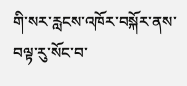གི་སར་རླངས་འཁོར་བསྐོར་ནས་བལྟ་རུ་སོང་བ་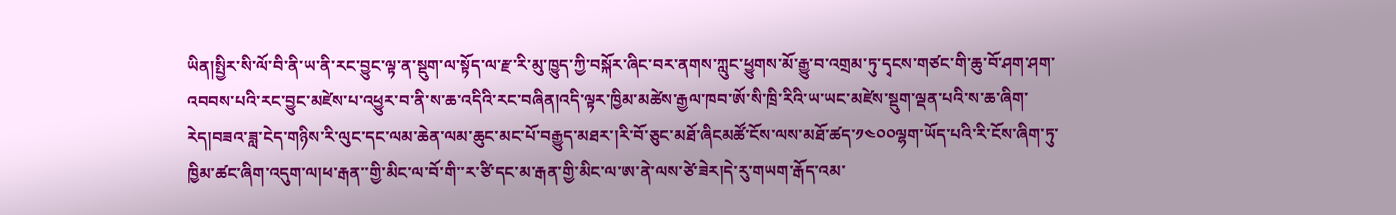ཡིན།སྤྱིར་སི་ལོ་བི་ནི་ཡ་ནི་རང་བྱུང་ལྟ་ན་སྡུག་ལ་སྟོད་ལ་རྫ་རི་མུ་ཁྱུད་ཀྱི་བསྐོར་ཞིང་བར་ནགས་ཀླུང་ཕྱུགས་མོ་རྒྱུ་བ་འགྲམ་ཏུ་དྭངས་གཙང་གི་ཆུ་བོ་ཤག་ཤག་འབབས་པའི་རང་བྱུང་མཛེས་པ་འཕྱུར་བ་ནི་ས་ཆ་འདིའི་རང་བཞིན།འདི་ལྟར་ཁྱིམ་མཚེས་རྒྱལ་ཁབ་ཨོ་སི་ཁྲི་རིའི་ཡ་ཡང་མཛེས་སྡུག་ལྡན་པའི་ས་ཆ་ཞིག་རེད།བཟའ་ཟླ་ངེད་གཉིས་རི་ལུང་དང་ལམ་ཆེན་ལམ་ཆུང་མང་པོ་བརྒྱུད་མཐར་།རི་བོ་ཅུང་མཐོ་ཞིངམཚོ་ངོས་ལས་མཐོ་ཚད་༡༤༠༠ལྷག་ཡོད་པའི་རི་ངོས་ཞིག་ཏུ་ཁྱིམ་ཚང་ཞིག་འདུག་ལ།ཕ་རྒན་་གྱི་མིང་ལ་བོ་གི་་ར་ཙི་དང་མ་རྒན་གྱི་མིང་ལ་ཨ་ནེ་ལས་ཙེ་ཟེར།དེ་རུ་གཡག་རྒོད་འམ་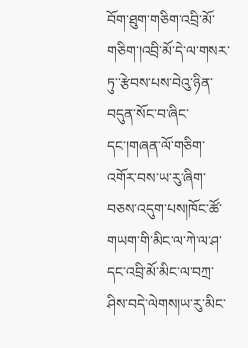བོག་ཐུག་གཅིག་འབྲི་མོ་གཅིག་།འབྲི་མོ་དེ་ལ་གསར་ཏུ་་རྩེབས་པས་བེའུ་ཉིན་བདུན་སོང་བ་ཞིང་དང་།གཞན་ལོ་གཅིག་འགོར་བས་ཡ་རུ་ཞིག་བཅས་འདུག་པས།ཁོང་ཚོ་གཡག་གི་མིང་ལ་ཀེ་ལ་ཤ་དང་འབྲི་མོ་མིང་ལ་བཀྲ་ཤིས་བདེ་ལེགས།ཡ་རུ་མིང་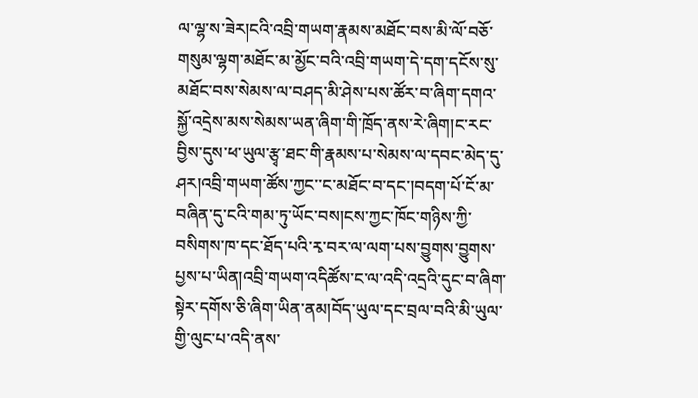ལ་ལྷ་ས་ཟེར།ངའི་འབྲི་གཡག་རྣམས་མཐོང་བས་མི་ལོ་བཅོ་གསུམ་ལྷག་མཐོང་མ་མྱོང་བའི་འབྲི་གཡག་དེ་དག་དངོས་སུ་མཐོང་བས་སེམས་ལ་བཤད་མི་ཤེས་པས་ཚོར་བ་ཞིག་དགའ་སྐྱོ་འདྲེས་མས་སེམས་ཡན་ཞིག་གི་ཁྲོད་ནས་རེ་ཞིག།ང་རང་བྱིས་དུས་ཕ་ཡུལ་རྩྭ་ཐང་གི་རྣམས་པ་སེམས་ལ་དབང་མེད་དུ་ཤར།འབྲི་གཡག་ཚོས་ཀྱང་་ང་མཐོང་བ་དང་།བདག་པོ་ངོ་མ་བཞིན་དུ་ངའི་གམ་ཏུ་ཡོང་བས།ངས་ཀྱང་ཁོང་གཉིས་ཀྱི་བསིགས་ཁ་དང་ཐོད་པའི་རྭ་བར་ལ་ལག་པས་བྱུགས་བྱུགས་པྱས་པ་ཡིན།འབྲི་གཡག་འདིཚོས་ང་ལ་འདི་འདྲའི་དུང་བ་ཞིག་སྟེར་དགོས་ཅི་ཞིག་ཡིན་ནམ།བོད་ཡུལ་དང་བྲལ་བའི་མི་ཡུལ་གྱི་ལུང་པ་འདི་ནས་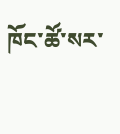ཁོང་ཚོ་སར་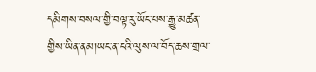དམིགས་བསལ་གྱི་བལྟ་རུ་ཡོང་པས་རྒྱུ་མཚན་གྱིས་ཡིན་ནམ།ཡང་ན་ངའི་ལུས་ལ་བོད་ཆས་གྲལ་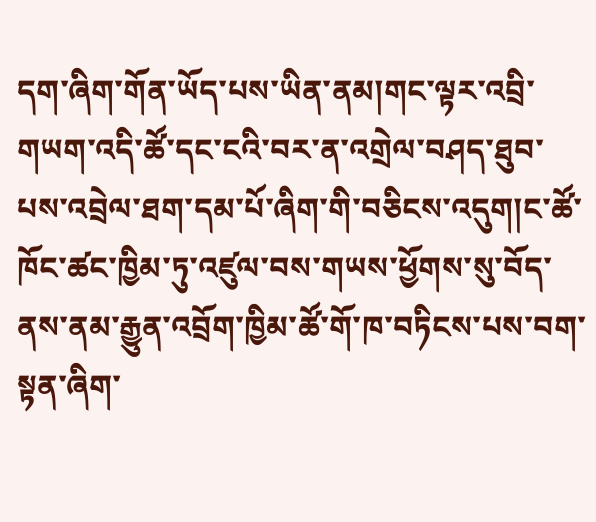དག་ཞིག་གོན་ཡོད་པས་ཡིན་ནམ།གང་ལྟར་འབྲི་གཡག་འདི་ཚོ་དང་ངའི་བར་ན་འགྲེལ་བཤད་ཐུབ་པས་འབྲེལ་ཐག་དམ་པོ་ཞིག་གི་བཅིངས་འདུག།ང་ཚོ་ཁོང་ཚང་ཁྱིམ་ཏུ་འཛུལ་བས་གཡས་ཕྱོགས་སུ་བོད་ནས་ནམ་རྒྱུན་འབྲོག་ཁྱིམ་ཚོ་གོ་ཁ་བཏིངས་པས་བག་སྟན་ཞིག་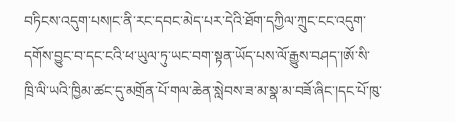བཏིངས་འདུག་པས།ང་ནི་རང་དབང་མེད་པར་དེའི་ཐོག་དཀྱིལ་ཀྲུང་ངང་འདུག་དགོས་བྱུང་བ་དང་ངའི་ཕ་ཡུལ་ཏུ་ཡང་བག་སྟན་ཡོད་པས་ལོ་རྒྱུས་བཤད་།ཨོ་སི་ཁྲི་ལི་ཡའི་ཁྱིམ་ཚང་དུ་མགྲོན་པོ་གལ་ཆེན་སླེབས་ཟ་མ་སྣ་མ་བཟོ་ཞིང་།དང་པོ་ཁུ་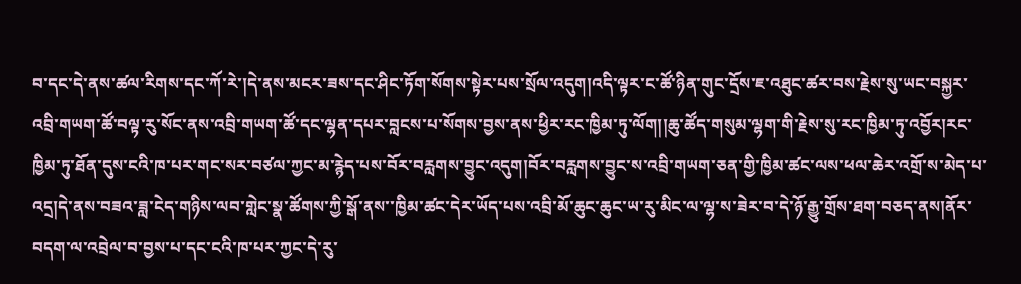བ་དང་དེ་ནས་ཚལ་རིགས་དང་ཀོ་རེ་།དེ་ནས་མངར་ཟས་དང་ཤིང་ཏོག་སོགས་སྟེར་པས་སྲོལ་འདུག།འདི་ལྟར་ང་ཚོ་ཉིན་གུང་དྲོས་ཇ་འཐུང་ཚར་བས་རྗེས་སུ་ཡང་བསྐྱར་འབྲི་གཡག་ཚོ་བལྟ་རུ་སོང་ནས་འབྲི་གཡག་ཚོ་དང་ལྷན་དཔར་བླངས་པ་སོགས་བྱས་ནས་ཕྱིར་རང་ཁྱིམ་ཏུ་ལོག།།ཆུ་ཚོད་གསུམ་ལྷག་གི་རྗེས་སུ་རང་ཁྱིམ་ཏུ་འབྱོར།རང་ཁྱིམ་ཏུ་ཐོན་དུས་ངའི་ཁ་པར་གང་སར་བཙལ་ཀྱང་མ་རྙེད་པས་བོར་བརླགས་བྱུང་འདུག།བོར་བརླགས་བྱུང་ས་འབྲི་གཡག་ཅན་གྱི་ཁྱིམ་ཚང་ལས་ཕལ་ཆེར་འགྲོ་ས་མེད་པ་འདྲ།དེ་ནས་བཟའ་ཟླ་ངེད་གཉིས་ལབ་གླེང་སྣ་ཚོགས་ཀྱི་སྒོ་ནས་་ཁྱིམ་ཚང་དེར་ཡོད་པས་འབྲི་མོ་ཆུང་ཆུང་ཡ་རུ་མིང་ལ་ལྷ་ས་ཟེར་བ་དེ་ཉོ་རྒྱུ་གྲོས་ཐག་བཅད་ནས།ནོར་བདག་ལ་འབྲེལ་བ་བྱས་པ་དང་ངའི་ཁ་པར་ཀྱང་དེ་རུ་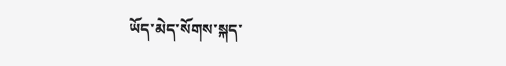ཡོད་མེད་སོགས་སྐད་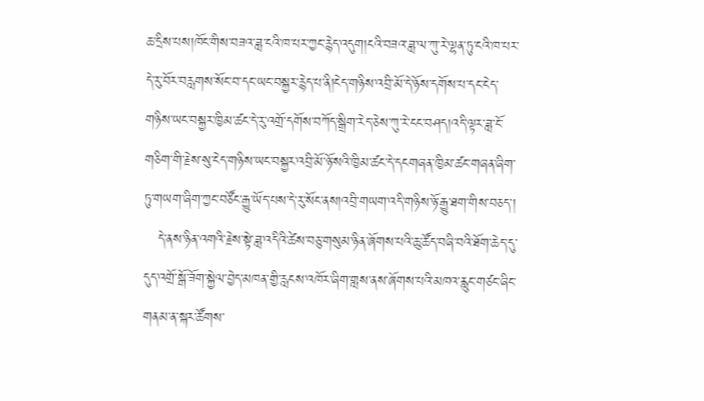ཆ་དྲིས་པས།ཁོང་གིས་བཟའ་ཟླ་ངའི་ཁ་པར་ཀྱང་རྙེད་འདུག།ངའི་བཟའ་ཟླ་ལ་ཀུ་རེ་ལྷན་ཏུ་ངའི་ཁ་པར་དེ་རུ་བོར་བརླགས་སོང་བ་དང་ཡང་བསྐྱར་རྙེད་པ་ནི།ངེད་གཉིས་འབྲི་མོ་དེ་ཉོས་དགོས་པ་དང་ངེད་གཉིས་ཡང་བསྐྱར་ཁྱིམ་ཚང་དེ་རུ་འགྲོ་དགོས་བཀོད་སྒྲིག་རེད་ཅེས་ཀུ་རེ་ངང་བཤད།འདི་ལྟར་ཟླ་ངོ་གཅིག་གི་རྗེས་སུ་ངེད་གཉིས་ཡང་བསྐྱར་འབྲི་མོ་ཉོ་སའི་ཁྱིམ་ཚང་དེ་དངགཞན་ཁྱིམ་ཚང་གཞན་ཞིག་ཏུ་གཡག་ཞིག་ཀྱང་བཙོང་རྒྱུ་ཡོད་པས་དེ་རུ་སོང་ནས།འབྲི་གཡག་འདི་གཉིས་ཉོ་རྒྱུ་ཐག་གིས་བཅད་།
   དེ་ནས་ཉིན་འགའི་རྗེས་སྟེ་ཟླ་འདིའི་ཚེས་བཅུ་གསུམ་ཉིན་ཞོགས་པའི་ཆུ་ཚོད་བཞི་བའི་ཐོག་ཆེད་དུ་དུད་འགྲོ་སྒོ་ཟོག་སྐྱེལ་བྱེད་མཁན་གྱི་རླངས་འཁོར་ཞིག་གླས་ནས་ཞོགས་པའི་མཁའ་རླུང་གཙང་ཞིང་གནམ་ན་སྐར་ཚོགས་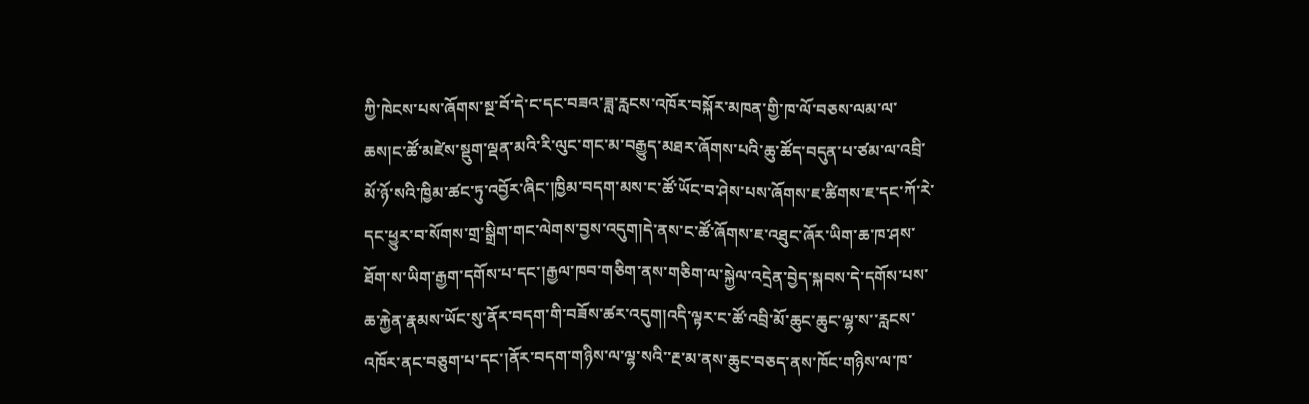ཀྱི་ཁེངས་པས་ཞོགས་སྔ་བོ་དེ་ང་དང་བཟའ་ཟླ་རླངས་འཁོར་བསྐོར་མཁན་གྱི་ཁ་ལོ་བཅས་ལམ་ལ་ཆས།ང་ཚོ་མཛེས་སྡུག་ལྡན་མའི་རི་ལུང་གང་མ་བརྒྱུད་མཐར་ཞོགས་པའི་ཆུ་ཚོད་བདུན་པ་ཙམ་ལ་འབྲི་མོ་ཉོ་སའི་ཁྱིམ་ཚང་ཏུ་འབྱོར་ཞིང་།ཁྱིམ་བདག་མས་ང་ཚོ་ཡོང་བ་ཤེས་པས་ཞོགས་ཇ་ཚིགས་ཇ་དང་ཀོ་རེ་དང་ཕྱུར་བ་སོགས་གྲ་སྒྲིག་གང་ལེགས་བྱས་འདུག།དེ་ནས་ང་ཚོ་ཞོགས་ཇ་འཐུང་ཞོར་ཡིག་ཆ་ཁ་ཤས་ཐོག་ས་ཡིག་རྒྱག་དགོས་པ་དང་།རྒྱལ་ཁབ་གཅིག་ནས་གཅིག་ལ་སྐྱེལ་འདྲེན་བྱེད་སྐབས་དེ་དགོས་པས་ཆ་རྐྱེན་རྣམས་ཡོང་སུ་ནོར་བདག་གི་བཟོས་ཚར་འདུག།འདི་ལྟར་ང་ཚོ་འབྲི་མོ་ཆུང་ཆུང་ལྷ་ས་་རླངས་འཁོར་ནང་བཅུག་པ་དང་།ནོར་བདག་གཉིས་ལ་ལྷ་སའི་་རྔ་མ་ནས་ཆུང་བཅད་ནས་ཁོང་གཉིས་ལ་ཁ་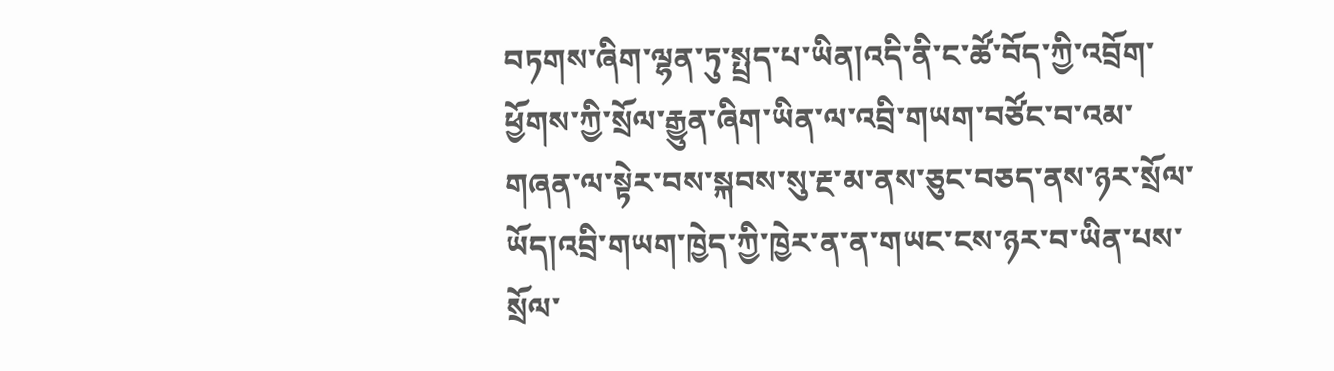བཏགས་ཞིག་ལྷན་ཏུ་སྤྲད་པ་ཡིན།འདི་ནི་ང་ཚོ་བོད་ཀྱི་འབྲོག་ཕྱོགས་ཀྱི་སྲོལ་རྒྱུན་ཞིག་ཡིན་ལ་འབྲི་གཡག་བཙོང་བ་འམ་གཞན་ལ་སྟེར་བས་སྐབས་སུ་རྔ་མ་ནས་ཅུང་བཅད་ནས་ཉར་སྲོལ་ཡོད།འབྲི་གཡག་ཁྱེད་ཀྱི་ཁྱེར་ན་ན་གཡང་ངས་ཉར་བ་ཡིན་པས་སྲོལ་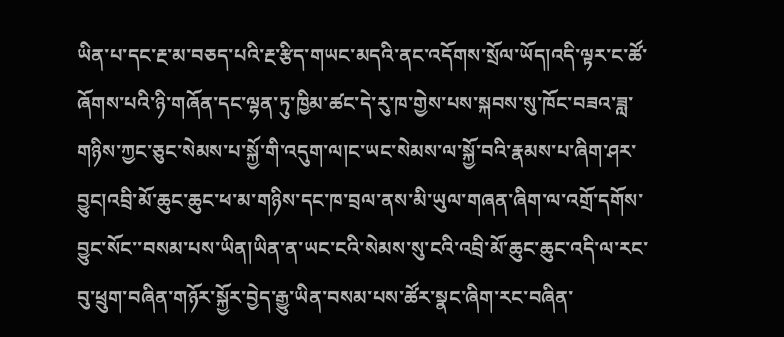ཡིན་པ་དང་རྔ་མ་བཅད་པའི་རྔ་རྩིད་གཡང་མདའི་ནང་འདོགས་སྲོལ་ཡོད།འདི་ལྟར་ང་ཚོ་ཞོགས་པའི་ཉི་གཞོན་དང་ལྷན་ཏུ་ཁྱིམ་ཚང་དེ་རུ་ཁ་གྱེས་པས་སྐབས་སུ་ཁོང་བཟའ་ཟླ་གཉིས་ཀྱང་ཅུང་སེམས་པ་སྐྱོ་གི་འདུག་ལ།ང་ཡང་སེམས་ལ་སྐྱོ་བའི་རྣམས་པ་ཞིག་ཤར་བྱུང།འབྲི་མོ་ཆུང་ཆུང་ཕ་མ་གཉིས་དང་ཁ་བྲལ་ནས་མི་ཡུལ་གཞན་ཞིག་ལ་འགྲོ་དགོས་བྱུང་སོང་་བསམ་པས་ཡིན།ཡིན་ན་ཡང་ངའི་སེམས་སུ་ངའི་འབྲི་མོ་ཆུང་ཆུང་འདི་ལ་རང་བུ་ཕྲུག་བཞིན་གཉོར་སྐྱོར་བྱེད་རྒྱུ་ཡིན་བསམ་པས་ཚོར་སྣང་ཞིག་རང་བཞིན་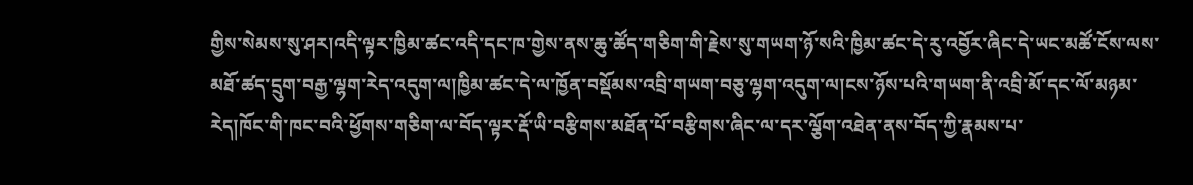གྱིས་སེམས་སུ་ཤར།འདི་ལྟར་ཁྱིམ་ཚང་འདི་དང་ཁ་གྱེས་ནས་ཆུ་ཚོད་གཅིག་གི་རྗེས་སུ་གཡག་ཉོ་སའི་ཁྱིམ་ཚང་དེ་རུ་འབྱོར་ཞིང་དེ་ཡང་མཚོ་ངོས་ལས་མཐོ་ཚད་དྲུག་བརྒྱ་ལྷག་རེད་འདུག་ལ།ཁྱིམ་ཚང་དེ་ལ་ཁྱོན་བསྡོམས་འབྲི་གཡག་བཅུ་ལྷག་འདུག་ལ།ངས་ཉོས་པའི་གཡག་ནི་འབྲི་མོ་དང་ལོ་མཉམ་རེད།ཁོང་གི་ཁང་བའི་ཕྱོགས་གཅིག་ལ་བོད་ལྟར་རྡོ་ཡི་བརྩིགས་མཐོན་པོ་བརྩིགས་ཞིང་ལ་དར་ལྕོག་འཐེན་ནས་བོད་ཀྱི་རྣམས་པ་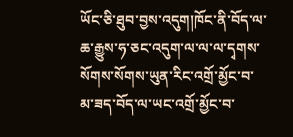ཡོང་ཅི་ཐུབ་བྱས་འདུག།ཁོང་ནི་བོད་ལ་ཆ་རྒྱུས་ཧ་ཅང་འདུག་ལ་ལ་ལ་དྭགས་སོགས་སོགས་ཡུན་རིང་འགྲོ་མྱོང་བ་མ་ཟད་བོད་ལ་ཡང་འགྲོ་མྱོང་བ་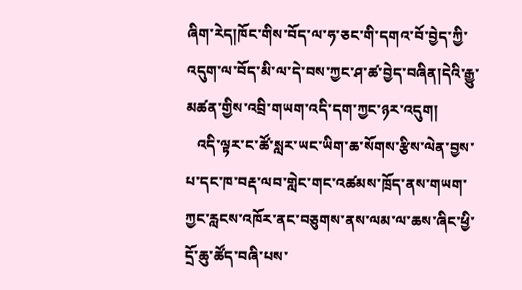ཞིག་རེད།ཁོང་གིས་བོད་ལ་ཧ་ཅང་གི་དགའ་བོ་བྱེད་ཀྱི་འདུག་ལ་བོད་མི་ལ་དེ་བས་ཀྱང་ཤ་ཚ་བྱེད་བཞིན།དེའི་རྒྱུ་མཚན་གྱིས་འབྲི་གཡག་འདི་དག་ཀྱང་ཉར་འདུག།
   འདི་ལྟར་ང་ཚོ་སླར་ཡང་ཡིག་ཆ་སོགས་རྩིས་ལེན་བྱས་པ་དང་ཁ་བརྡ་ལབ་གླེང་གང་འཚམས་ཁྲོད་ནས་གཡག་ཀྱང་རླངས་འཁོར་ནང་བཅུགས་ནས་ལམ་ལ་ཆས་ཞིང་ཕྱི་དྲོ་ཆུ་ཚོད་བཞི་པས་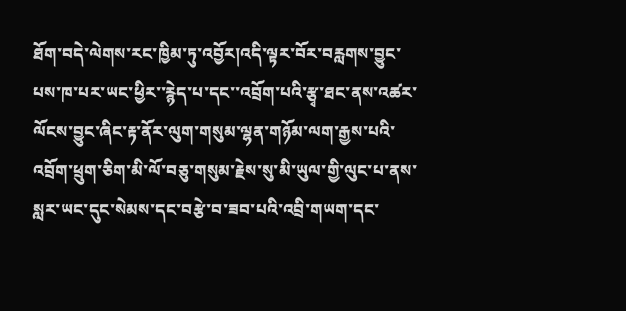ཐོག་བདེ་ལེགས་རང་ཁྱིམ་ཏུ་འབྱོར།འདི་ལྟར་བོར་བརླགས་བྱུང་པས་ཁ་པར་ཡང་ཕྱིར་་རྙེད་པ་དང་་འབྲོག་པའི་རྩྭ་ཐང་ནས་འཚར་ལོངས་བྱུང་ཞིང་རྟ་ནོར་ལུག་གསུམ་ལྷན་གཉོམ་ལག་རྒྱས་པའི་འབྲོག་ཕྲུག་ཅིག་མི་ལོ་བཅུ་གསུམ་རྗེས་སུ་མི་ཡུལ་གྱི་ལུང་པ་ནས་སླར་ཡང་དུང་སེམས་དང་བརྩེ་བ་ཟབ་པའི་འབྲི་གཡག་དང་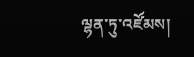ལྷན་ཏུ་འཛོམས།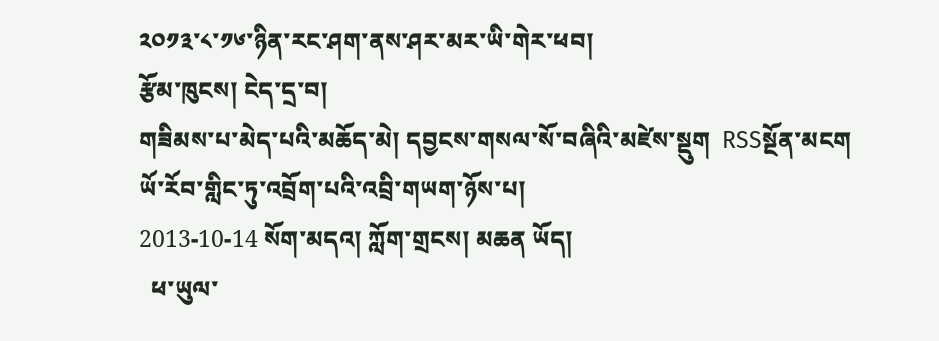༢༠༡༣་༨་༡༦་ཉིན་རང་ཤག་ནས་ཤར་མར་ཡི་གེར་ཕབ།
རྩོམ་ཁུངས། ངེད་དྲ་བ།
གཟིམས་པ་མེད་པའི་མཆོད་མེ། དབྱངས་གསལ་སོ་བཞིའི་མཛེས་སྡུག  RSSསྔོན་མངག
ཡོ་རོབ་གླིང་ཏུ་འབྲོག་པའི་འབྲི་གཡག་ཉོས་པ།
2013-10-14 སོག་མདའ། ཀློག་གྲངས། མཆན ཡོད།
  ཕ་ཡུལ་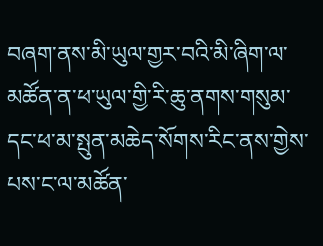བཞག་ནས་མི་ཡུལ་གྱར་བའི་མི་ཞིག་ལ་མཚོན་ན་ཕ་ཡུལ་གྱི་རི་ཆུ་ནགས་གསུམ་དང་ཕ་མ་སྤུན་མཆེད་སོགས་རིང་ནས་གྱེས་པས་ང་ལ་མཚོན་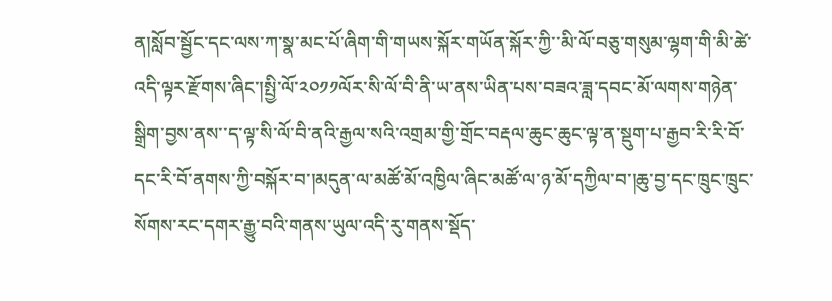ན།སློབ་སྦྱོང་དང་ལས་ཀ་སྣ་མང་པོ་ཞིག་གི་གཡས་སྐོར་གཡོན་སྐོར་ཀྱི་་མི་ལོ་བཅུ་གསུམ་ལྷག་གི་མི་ཚེ་འདི་ལྟར་རྫོགས་ཞིང་།སྤྱི་ལོ་༢༠༡༡ལོར་སི་ལོ་བི་ནི་ཡ་ནས་ཡིན་པས་བཟའ་ཟླ་དབང་མོ་ལགས་གཉེན་སྒྲིག་བྱས་ནས་་ད་ལྟ་སི་ལོ་བི་ནའི་རྒྱལ་སའི་འགྲམ་གྱི་གྲོང་བརྡལ་ཆུང་ཆུང་ལྟ་ན་སྡུག་པ་རྒྱབ་རི་རི་བོ་དང་རི་བོ་ནགས་ཀྱི་བསྐོར་བ་།མདུན་ལ་མཚོ་མོ་འཁྱིལ་ཞིང་མཚོ་ལ་ཉ་མོ་དཀྱིལ་བ་།ཆུ་བྱ་དང་ཁྲུང་ཁྲུང་སོགས་རང་དགར་རྒྱུ་བའི་གནས་ཡུལ་འདི་རུ་གནས་སྡོད་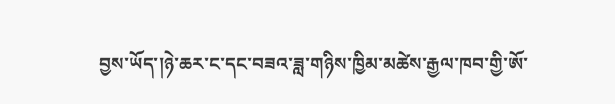བྱས་ཡོད་།ཉེ་ཆར་ང་དང་བཟའ་ཟླ་གཉིས་ཁྱིམ་མཚེས་རྒྱལ་ཁབ་གྱི་ཨོ་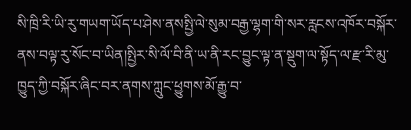སི་ཁྲི་རི་ཡི་རུ་གཡག་ཡོད་པ་ཤེས་ནསསྤྱི་ལེ་སུམ་བརྒྱ་ལྷག་གི་སར་རླངས་འཁོར་བསྐོར་ནས་བལྟ་རུ་སོང་བ་ཡིན།སྤྱིར་སི་ལོ་བི་ནི་ཡ་ནི་རང་བྱུང་ལྟ་ན་སྡུག་ལ་སྟོད་ལ་རྫ་རི་མུ་ཁྱུད་ཀྱི་བསྐོར་ཞིང་བར་ནགས་ཀླུང་ཕྱུགས་མོ་རྒྱུ་བ་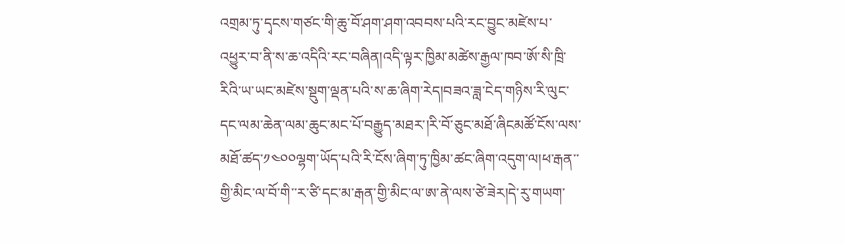འགྲམ་ཏུ་དྭངས་གཙང་གི་ཆུ་བོ་ཤག་ཤག་འབབས་པའི་རང་བྱུང་མཛེས་པ་འཕྱུར་བ་ནི་ས་ཆ་འདིའི་རང་བཞིན།འདི་ལྟར་ཁྱིམ་མཚེས་རྒྱལ་ཁབ་ཨོ་སི་ཁྲི་རིའི་ཡ་ཡང་མཛེས་སྡུག་ལྡན་པའི་ས་ཆ་ཞིག་རེད།བཟའ་ཟླ་ངེད་གཉིས་རི་ལུང་དང་ལམ་ཆེན་ལམ་ཆུང་མང་པོ་བརྒྱུད་མཐར་།རི་བོ་ཅུང་མཐོ་ཞིངམཚོ་ངོས་ལས་མཐོ་ཚད་༡༤༠༠ལྷག་ཡོད་པའི་རི་ངོས་ཞིག་ཏུ་ཁྱིམ་ཚང་ཞིག་འདུག་ལ།ཕ་རྒན་་གྱི་མིང་ལ་བོ་གི་་ར་ཙི་དང་མ་རྒན་གྱི་མིང་ལ་ཨ་ནེ་ལས་ཙེ་ཟེར།དེ་རུ་གཡག་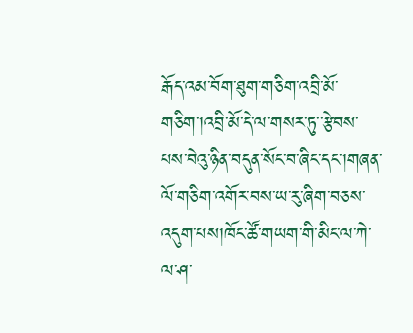རྒོད་འམ་བོག་ཐུག་གཅིག་འབྲི་མོ་གཅིག་།འབྲི་མོ་དེ་ལ་གསར་ཏུ་་རྩེབས་པས་བེའུ་ཉིན་བདུན་སོང་བ་ཞིང་དང་།གཞན་ལོ་གཅིག་འགོར་བས་ཡ་རུ་ཞིག་བཅས་འདུག་པས།ཁོང་ཚོ་གཡག་གི་མིང་ལ་ཀེ་ལ་ཤ་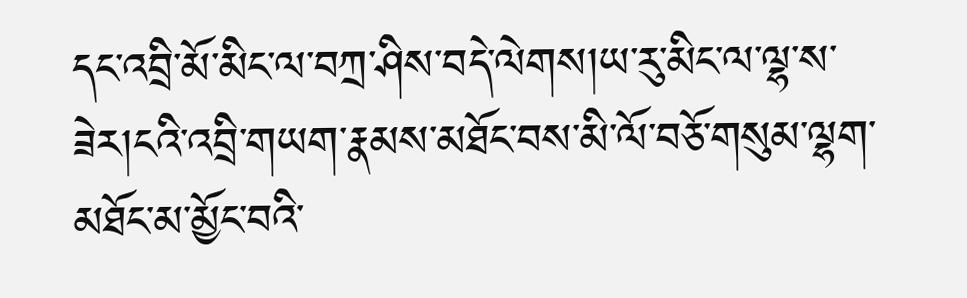དང་འབྲི་མོ་མིང་ལ་བཀྲ་ཤིས་བདེ་ལེགས།ཡ་རུ་མིང་ལ་ལྷ་ས་ཟེར།ངའི་འབྲི་གཡག་རྣམས་མཐོང་བས་མི་ལོ་བཅོ་གསུམ་ལྷག་མཐོང་མ་མྱོང་བའི་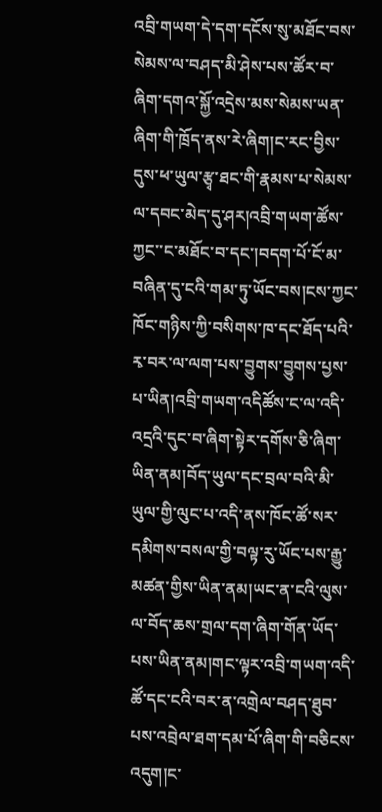འབྲི་གཡག་དེ་དག་དངོས་སུ་མཐོང་བས་སེམས་ལ་བཤད་མི་ཤེས་པས་ཚོར་བ་ཞིག་དགའ་སྐྱོ་འདྲེས་མས་སེམས་ཡན་ཞིག་གི་ཁྲོད་ནས་རེ་ཞིག།ང་རང་བྱིས་དུས་ཕ་ཡུལ་རྩྭ་ཐང་གི་རྣམས་པ་སེམས་ལ་དབང་མེད་དུ་ཤར།འབྲི་གཡག་ཚོས་ཀྱང་་ང་མཐོང་བ་དང་།བདག་པོ་ངོ་མ་བཞིན་དུ་ངའི་གམ་ཏུ་ཡོང་བས།ངས་ཀྱང་ཁོང་གཉིས་ཀྱི་བསིགས་ཁ་དང་ཐོད་པའི་རྭ་བར་ལ་ལག་པས་བྱུགས་བྱུགས་པྱས་པ་ཡིན།འབྲི་གཡག་འདིཚོས་ང་ལ་འདི་འདྲའི་དུང་བ་ཞིག་སྟེར་དགོས་ཅི་ཞིག་ཡིན་ནམ།བོད་ཡུལ་དང་བྲལ་བའི་མི་ཡུལ་གྱི་ལུང་པ་འདི་ནས་ཁོང་ཚོ་སར་དམིགས་བསལ་གྱི་བལྟ་རུ་ཡོང་པས་རྒྱུ་མཚན་གྱིས་ཡིན་ནམ།ཡང་ན་ངའི་ལུས་ལ་བོད་ཆས་གྲལ་དག་ཞིག་གོན་ཡོད་པས་ཡིན་ནམ།གང་ལྟར་འབྲི་གཡག་འདི་ཚོ་དང་ངའི་བར་ན་འགྲེལ་བཤད་ཐུབ་པས་འབྲེལ་ཐག་དམ་པོ་ཞིག་གི་བཅིངས་འདུག།ང་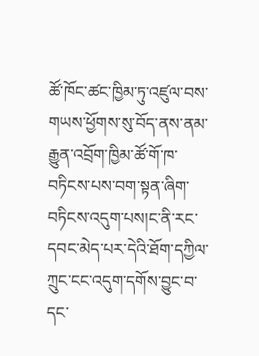ཚོ་ཁོང་ཚང་ཁྱིམ་ཏུ་འཛུལ་བས་གཡས་ཕྱོགས་སུ་བོད་ནས་ནམ་རྒྱུན་འབྲོག་ཁྱིམ་ཚོ་གོ་ཁ་བཏིངས་པས་བག་སྟན་ཞིག་བཏིངས་འདུག་པས།ང་ནི་རང་དབང་མེད་པར་དེའི་ཐོག་དཀྱིལ་ཀྲུང་ངང་འདུག་དགོས་བྱུང་བ་དང་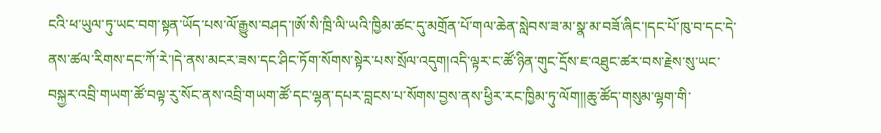ངའི་ཕ་ཡུལ་ཏུ་ཡང་བག་སྟན་ཡོད་པས་ལོ་རྒྱུས་བཤད་།ཨོ་སི་ཁྲི་ལི་ཡའི་ཁྱིམ་ཚང་དུ་མགྲོན་པོ་གལ་ཆེན་སླེབས་ཟ་མ་སྣ་མ་བཟོ་ཞིང་།དང་པོ་ཁུ་བ་དང་དེ་ནས་ཚལ་རིགས་དང་ཀོ་རེ་།དེ་ནས་མངར་ཟས་དང་ཤིང་ཏོག་སོགས་སྟེར་པས་སྲོལ་འདུག།འདི་ལྟར་ང་ཚོ་ཉིན་གུང་དྲོས་ཇ་འཐུང་ཚར་བས་རྗེས་སུ་ཡང་བསྐྱར་འབྲི་གཡག་ཚོ་བལྟ་རུ་སོང་ནས་འབྲི་གཡག་ཚོ་དང་ལྷན་དཔར་བླངས་པ་སོགས་བྱས་ནས་ཕྱིར་རང་ཁྱིམ་ཏུ་ལོག།།ཆུ་ཚོད་གསུམ་ལྷག་གི་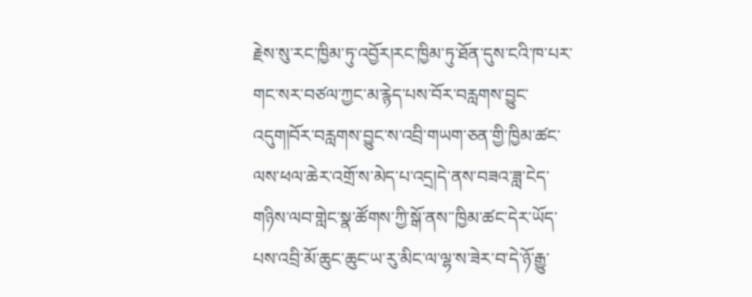རྗེས་སུ་རང་ཁྱིམ་ཏུ་འབྱོར།རང་ཁྱིམ་ཏུ་ཐོན་དུས་ངའི་ཁ་པར་གང་སར་བཙལ་ཀྱང་མ་རྙེད་པས་བོར་བརླགས་བྱུང་འདུག།བོར་བརླགས་བྱུང་ས་འབྲི་གཡག་ཅན་གྱི་ཁྱིམ་ཚང་ལས་ཕལ་ཆེར་འགྲོ་ས་མེད་པ་འདྲ།དེ་ནས་བཟའ་ཟླ་ངེད་གཉིས་ལབ་གླེང་སྣ་ཚོགས་ཀྱི་སྒོ་ནས་་ཁྱིམ་ཚང་དེར་ཡོད་པས་འབྲི་མོ་ཆུང་ཆུང་ཡ་རུ་མིང་ལ་ལྷ་ས་ཟེར་བ་དེ་ཉོ་རྒྱུ་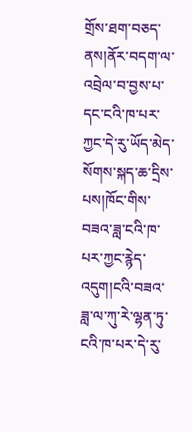གྲོས་ཐག་བཅད་ནས།ནོར་བདག་ལ་འབྲེལ་བ་བྱས་པ་དང་ངའི་ཁ་པར་ཀྱང་དེ་རུ་ཡོད་མེད་སོགས་སྐད་ཆ་དྲིས་པས།ཁོང་གིས་བཟའ་ཟླ་ངའི་ཁ་པར་ཀྱང་རྙེད་འདུག།ངའི་བཟའ་ཟླ་ལ་ཀུ་རེ་ལྷན་ཏུ་ངའི་ཁ་པར་དེ་རུ་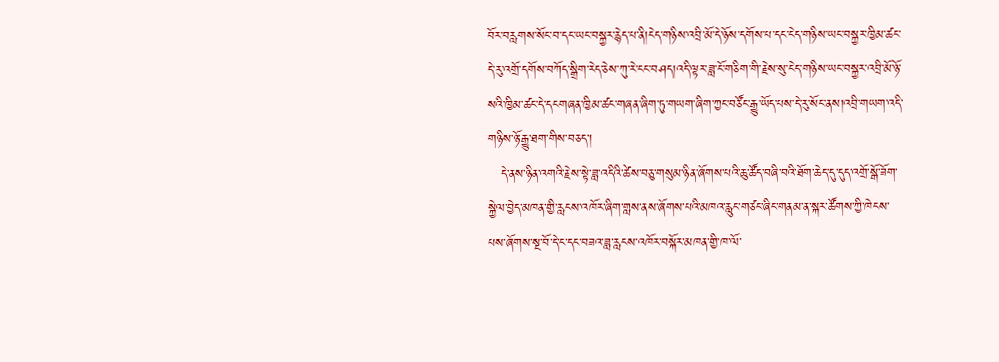བོར་བརླགས་སོང་བ་དང་ཡང་བསྐྱར་རྙེད་པ་ནི།ངེད་གཉིས་འབྲི་མོ་དེ་ཉོས་དགོས་པ་དང་ངེད་གཉིས་ཡང་བསྐྱར་ཁྱིམ་ཚང་དེ་རུ་འགྲོ་དགོས་བཀོད་སྒྲིག་རེད་ཅེས་ཀུ་རེ་ངང་བཤད།འདི་ལྟར་ཟླ་ངོ་གཅིག་གི་རྗེས་སུ་ངེད་གཉིས་ཡང་བསྐྱར་འབྲི་མོ་ཉོ་སའི་ཁྱིམ་ཚང་དེ་དངགཞན་ཁྱིམ་ཚང་གཞན་ཞིག་ཏུ་གཡག་ཞིག་ཀྱང་བཙོང་རྒྱུ་ཡོད་པས་དེ་རུ་སོང་ནས།འབྲི་གཡག་འདི་གཉིས་ཉོ་རྒྱུ་ཐག་གིས་བཅད་།
   དེ་ནས་ཉིན་འགའི་རྗེས་སྟེ་ཟླ་འདིའི་ཚེས་བཅུ་གསུམ་ཉིན་ཞོགས་པའི་ཆུ་ཚོད་བཞི་བའི་ཐོག་ཆེད་དུ་དུད་འགྲོ་སྒོ་ཟོག་སྐྱེལ་བྱེད་མཁན་གྱི་རླངས་འཁོར་ཞིག་གླས་ནས་ཞོགས་པའི་མཁའ་རླུང་གཙང་ཞིང་གནམ་ན་སྐར་ཚོགས་ཀྱི་ཁེངས་པས་ཞོགས་སྔ་བོ་དེ་ང་དང་བཟའ་ཟླ་རླངས་འཁོར་བསྐོར་མཁན་གྱི་ཁ་ལོ་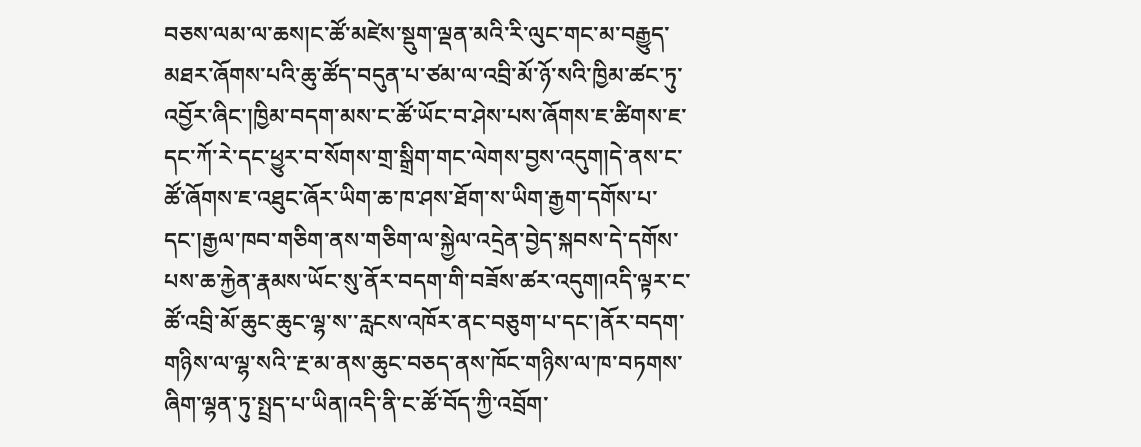བཅས་ལམ་ལ་ཆས།ང་ཚོ་མཛེས་སྡུག་ལྡན་མའི་རི་ལུང་གང་མ་བརྒྱུད་མཐར་ཞོགས་པའི་ཆུ་ཚོད་བདུན་པ་ཙམ་ལ་འབྲི་མོ་ཉོ་སའི་ཁྱིམ་ཚང་ཏུ་འབྱོར་ཞིང་།ཁྱིམ་བདག་མས་ང་ཚོ་ཡོང་བ་ཤེས་པས་ཞོགས་ཇ་ཚིགས་ཇ་དང་ཀོ་རེ་དང་ཕྱུར་བ་སོགས་གྲ་སྒྲིག་གང་ལེགས་བྱས་འདུག།དེ་ནས་ང་ཚོ་ཞོགས་ཇ་འཐུང་ཞོར་ཡིག་ཆ་ཁ་ཤས་ཐོག་ས་ཡིག་རྒྱག་དགོས་པ་དང་།རྒྱལ་ཁབ་གཅིག་ནས་གཅིག་ལ་སྐྱེལ་འདྲེན་བྱེད་སྐབས་དེ་དགོས་པས་ཆ་རྐྱེན་རྣམས་ཡོང་སུ་ནོར་བདག་གི་བཟོས་ཚར་འདུག།འདི་ལྟར་ང་ཚོ་འབྲི་མོ་ཆུང་ཆུང་ལྷ་ས་་རླངས་འཁོར་ནང་བཅུག་པ་དང་།ནོར་བདག་གཉིས་ལ་ལྷ་སའི་་རྔ་མ་ནས་ཆུང་བཅད་ནས་ཁོང་གཉིས་ལ་ཁ་བཏགས་ཞིག་ལྷན་ཏུ་སྤྲད་པ་ཡིན།འདི་ནི་ང་ཚོ་བོད་ཀྱི་འབྲོག་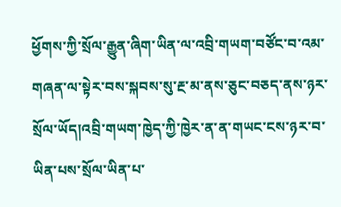ཕྱོགས་ཀྱི་སྲོལ་རྒྱུན་ཞིག་ཡིན་ལ་འབྲི་གཡག་བཙོང་བ་འམ་གཞན་ལ་སྟེར་བས་སྐབས་སུ་རྔ་མ་ནས་ཅུང་བཅད་ནས་ཉར་སྲོལ་ཡོད།འབྲི་གཡག་ཁྱེད་ཀྱི་ཁྱེར་ན་ན་གཡང་ངས་ཉར་བ་ཡིན་པས་སྲོལ་ཡིན་པ་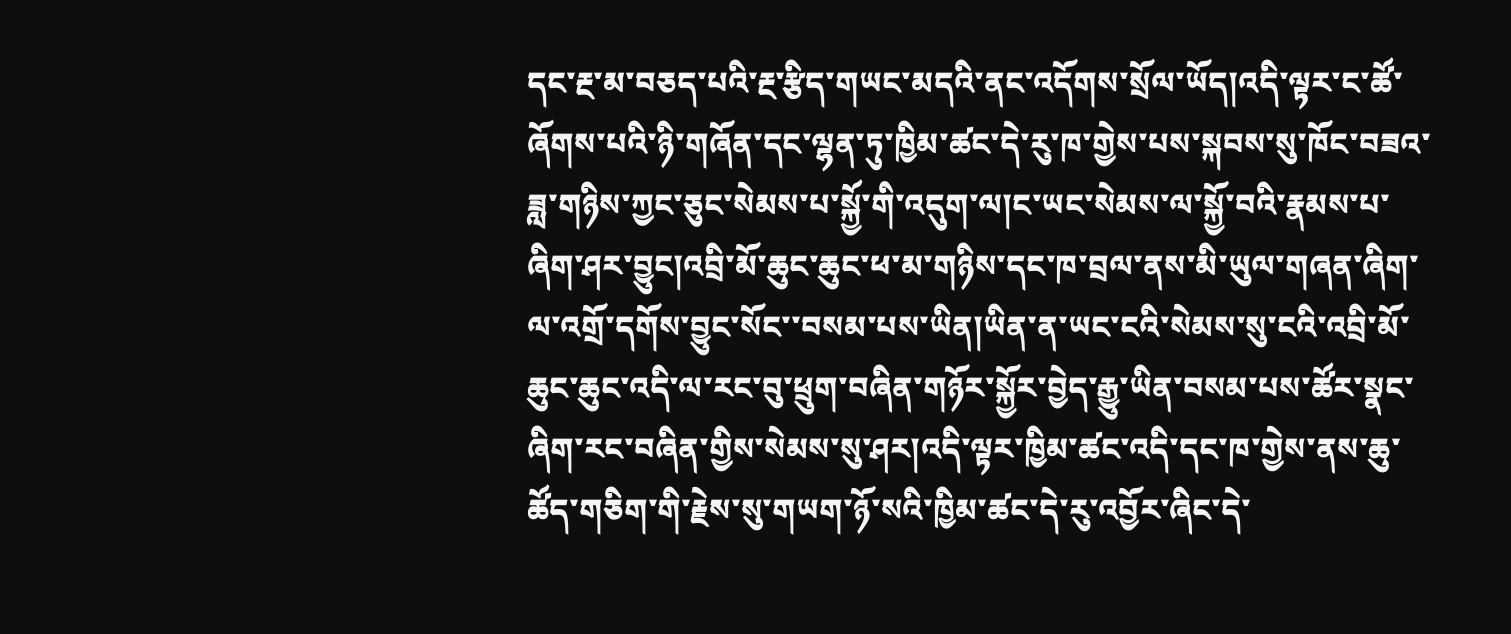དང་རྔ་མ་བཅད་པའི་རྔ་རྩིད་གཡང་མདའི་ནང་འདོགས་སྲོལ་ཡོད།འདི་ལྟར་ང་ཚོ་ཞོགས་པའི་ཉི་གཞོན་དང་ལྷན་ཏུ་ཁྱིམ་ཚང་དེ་རུ་ཁ་གྱེས་པས་སྐབས་སུ་ཁོང་བཟའ་ཟླ་གཉིས་ཀྱང་ཅུང་སེམས་པ་སྐྱོ་གི་འདུག་ལ།ང་ཡང་སེམས་ལ་སྐྱོ་བའི་རྣམས་པ་ཞིག་ཤར་བྱུང།འབྲི་མོ་ཆུང་ཆུང་ཕ་མ་གཉིས་དང་ཁ་བྲལ་ནས་མི་ཡུལ་གཞན་ཞིག་ལ་འགྲོ་དགོས་བྱུང་སོང་་བསམ་པས་ཡིན།ཡིན་ན་ཡང་ངའི་སེམས་སུ་ངའི་འབྲི་མོ་ཆུང་ཆུང་འདི་ལ་རང་བུ་ཕྲུག་བཞིན་གཉོར་སྐྱོར་བྱེད་རྒྱུ་ཡིན་བསམ་པས་ཚོར་སྣང་ཞིག་རང་བཞིན་གྱིས་སེམས་སུ་ཤར།འདི་ལྟར་ཁྱིམ་ཚང་འདི་དང་ཁ་གྱེས་ནས་ཆུ་ཚོད་གཅིག་གི་རྗེས་སུ་གཡག་ཉོ་སའི་ཁྱིམ་ཚང་དེ་རུ་འབྱོར་ཞིང་དེ་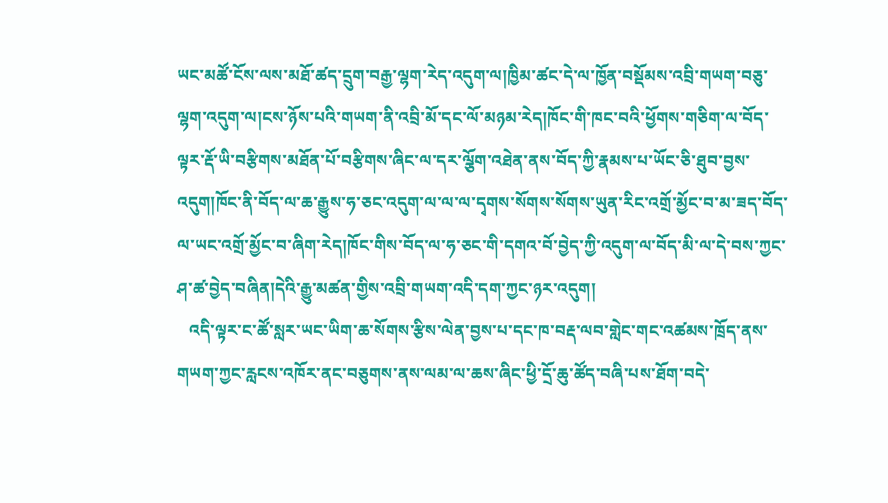ཡང་མཚོ་ངོས་ལས་མཐོ་ཚད་དྲུག་བརྒྱ་ལྷག་རེད་འདུག་ལ།ཁྱིམ་ཚང་དེ་ལ་ཁྱོན་བསྡོམས་འབྲི་གཡག་བཅུ་ལྷག་འདུག་ལ།ངས་ཉོས་པའི་གཡག་ནི་འབྲི་མོ་དང་ལོ་མཉམ་རེད།ཁོང་གི་ཁང་བའི་ཕྱོགས་གཅིག་ལ་བོད་ལྟར་རྡོ་ཡི་བརྩིགས་མཐོན་པོ་བརྩིགས་ཞིང་ལ་དར་ལྕོག་འཐེན་ནས་བོད་ཀྱི་རྣམས་པ་ཡོང་ཅི་ཐུབ་བྱས་འདུག།ཁོང་ནི་བོད་ལ་ཆ་རྒྱུས་ཧ་ཅང་འདུག་ལ་ལ་ལ་དྭགས་སོགས་སོགས་ཡུན་རིང་འགྲོ་མྱོང་བ་མ་ཟད་བོད་ལ་ཡང་འགྲོ་མྱོང་བ་ཞིག་རེད།ཁོང་གིས་བོད་ལ་ཧ་ཅང་གི་དགའ་བོ་བྱེད་ཀྱི་འདུག་ལ་བོད་མི་ལ་དེ་བས་ཀྱང་ཤ་ཚ་བྱེད་བཞིན།དེའི་རྒྱུ་མཚན་གྱིས་འབྲི་གཡག་འདི་དག་ཀྱང་ཉར་འདུག།
   འདི་ལྟར་ང་ཚོ་སླར་ཡང་ཡིག་ཆ་སོགས་རྩིས་ལེན་བྱས་པ་དང་ཁ་བརྡ་ལབ་གླེང་གང་འཚམས་ཁྲོད་ནས་གཡག་ཀྱང་རླངས་འཁོར་ནང་བཅུགས་ནས་ལམ་ལ་ཆས་ཞིང་ཕྱི་དྲོ་ཆུ་ཚོད་བཞི་པས་ཐོག་བདེ་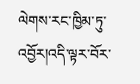ལེགས་རང་ཁྱིམ་ཏུ་འབྱོར།འདི་ལྟར་བོར་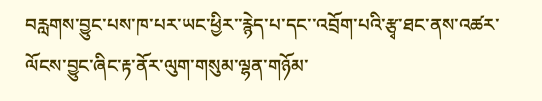བརླགས་བྱུང་པས་ཁ་པར་ཡང་ཕྱིར་་རྙེད་པ་དང་་འབྲོག་པའི་རྩྭ་ཐང་ནས་འཚར་ལོངས་བྱུང་ཞིང་རྟ་ནོར་ལུག་གསུམ་ལྷན་གཉོམ་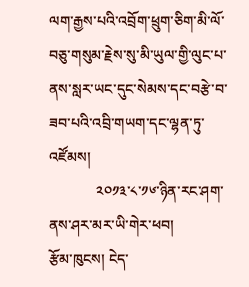ལག་རྒྱས་པའི་འབྲོག་ཕྲུག་ཅིག་མི་ལོ་བཅུ་གསུམ་རྗེས་སུ་མི་ཡུལ་གྱི་ལུང་པ་ནས་སླར་ཡང་དུང་སེམས་དང་བརྩེ་བ་ཟབ་པའི་འབྲི་གཡག་དང་ལྷན་ཏུ་འཛོམས།
             ༢༠༡༣་༨་༡༦་ཉིན་རང་ཤག་ནས་ཤར་མར་ཡི་གེར་ཕབ།
རྩོམ་ཁུངས། ངེད་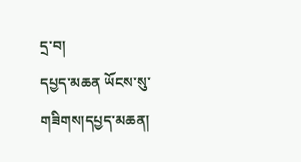དྲ་བ།
དཔྱད་མཆན ཡོངས་སུ་གཟིགས།དཔྱད་མཆན།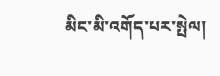མིང་མི་འགོད་པར་སྤེལ།